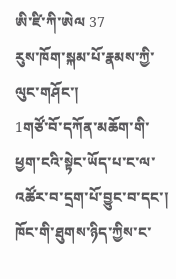ཨི་ཛི་ཀི་ཨེལ 37
རུས་ཁོག་སྐམ་པོ་རྣམས་ཀྱི་ལུང་གཤོང་།
1གཙོ་བོ་དཀོན་མཆོག་གི་ཕྱག་ངའི་སྟེང་ཡོད་པ་ང་ལ་འཚོར་བ་དྲག་པོ་བྱུང་བ་དང་། ཁོང་གི་ཐུགས་ཉིད་ཀྱིས་ང་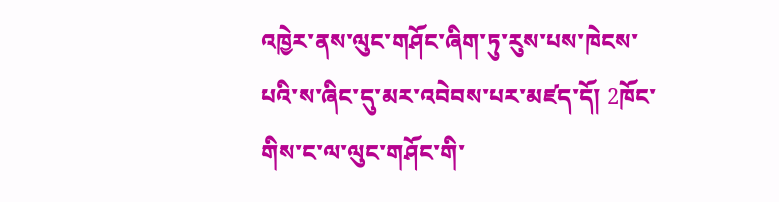འཁྱེར་ནས་ལུང་གཤོང་ཞིག་ཏུ་རུས་པས་ཁེངས་པའི་ས་ཞིང་དུ་མར་འབེབས་པར་མཛད་དོ། 2ཁོང་གིས་ང་ལ་ལུང་གཤོང་གི་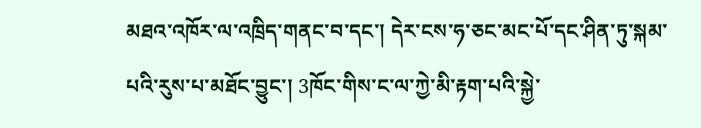མཐའ་འཁོར་ལ་འཁྲིད་གནང་བ་དང་། དེར་ངས་ཧ་ཅང་མང་པོ་དང་ཤིན་ཏུ་སྐམ་པའི་རུས་པ་མཐོང་བྱུང་། 3ཁོང་གིས་ང་ལ་ཀྱེ་མི་རྟག་པའི་སྐྱེ་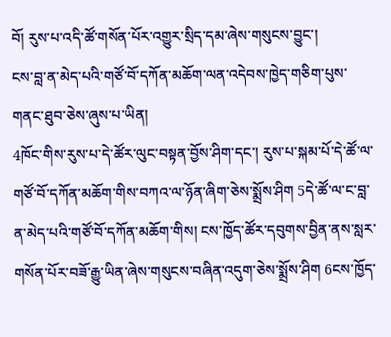བོ། རུས་པ་འདི་ཚོ་གསོན་པོར་འགྱུར་སྲིད་དམ་ཞེས་གསུངས་བྱུང་།
ངས་བླ་ན་མེད་པའི་གཙོ་བོ་དཀོན་མཆོག་ལན་འདེབས་ཁྱེད་གཅིག་པུས་གནང་ཐུབ་ཅེས་ཞུས་པ་ཡིན།
4ཁོང་གིས་རུས་པ་དེ་ཚོར་ལུང་བསྟན་བྱོས་ཤིག་དང་། རུས་པ་སྐམ་པོ་དེ་ཚོ་ལ་གཙོ་བོ་དཀོན་མཆོག་གིས་བཀའ་ལ་ཉོན་ཞིག་ཅེས་སྨྲོས་ཤིག 5དེ་ཚོ་ལ་ང་བླ་ན་མེད་པའི་གཙོ་བོ་དཀོན་མཆོག་གིས། ངས་ཁྱོད་ཚོར་དབུགས་བྱིན་ནས་སླར་གསོན་པོར་བཟོ་རྒྱུ་ཡིན་ཞེས་གསུངས་བཞིན་འདུག་ཅེས་སྨྲོས་ཤིག 6ངས་ཁྱོད་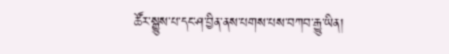ཚོར་སྒྱུས་པ་དང་ཤ་བྱིན་ནས་པགས་པས་བཀབ་རྒྱུ་ཡིན།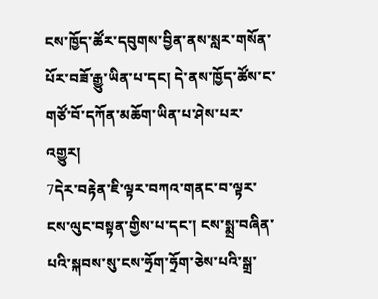ངས་ཁྱོད་ཚོར་དབུགས་བྱིན་ནས་སླར་གསོན་པོར་བཟོ་རྒྱུ་ཡིན་པ་དང། དེ་ནས་ཁྱོད་ཚོས་ང་གཙོ་བོ་དཀོན་མཆོག་ཡིན་པ་ཤེས་པར་འགྱུར།
7དེར་བརྟེན་ཇི་ལྟར་བཀའ་གནང་བ་ལྟར་ངས་ལུང་བསྟན་གྱིས་པ་དང་། ངས་སྨྲ་བཞིན་པའི་སྐབས་སུ་ངས་ཧྲོག་ཧྲོག་ཅེས་པའི་སྒྲ་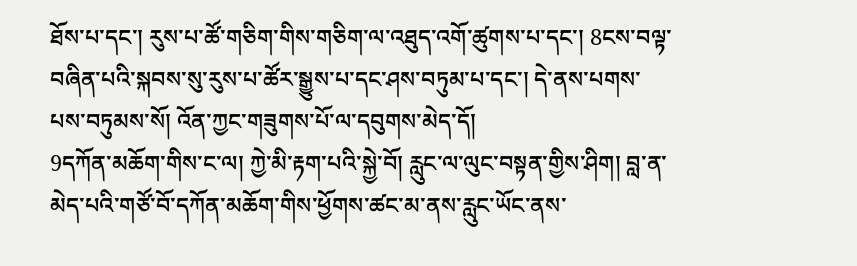ཐོས་པ་དང་། རུས་པ་ཚོ་གཅིག་གིས་གཅིག་ལ་འཐུད་འགོ་ཚུགས་པ་དང་། 8ངས་བལྟ་བཞིན་པའི་སྐབས་སུ་རུས་པ་ཚོར་སྒྱུས་པ་དང་ཤས་བཏུམ་པ་དང་། དེ་ནས་པགས་པས་བཏུམས་སོ། འོན་ཀྱང་གཟུགས་པོ་ལ་དབུགས་མེད་དོ།
9དཀོན་མཆོག་གིས་ང་ལ། ཀྱེ་མི་རྟག་པའི་སྐྱེ་བོ། རླུང་ལ་ལུང་བསྟན་གྱིས་ཤིག། བླ་ན་མེད་པའི་གཙོ་བོ་དཀོན་མཆོག་གིས་ཕྱོགས་ཚང་མ་ནས་རླུང་ཡོང་ནས་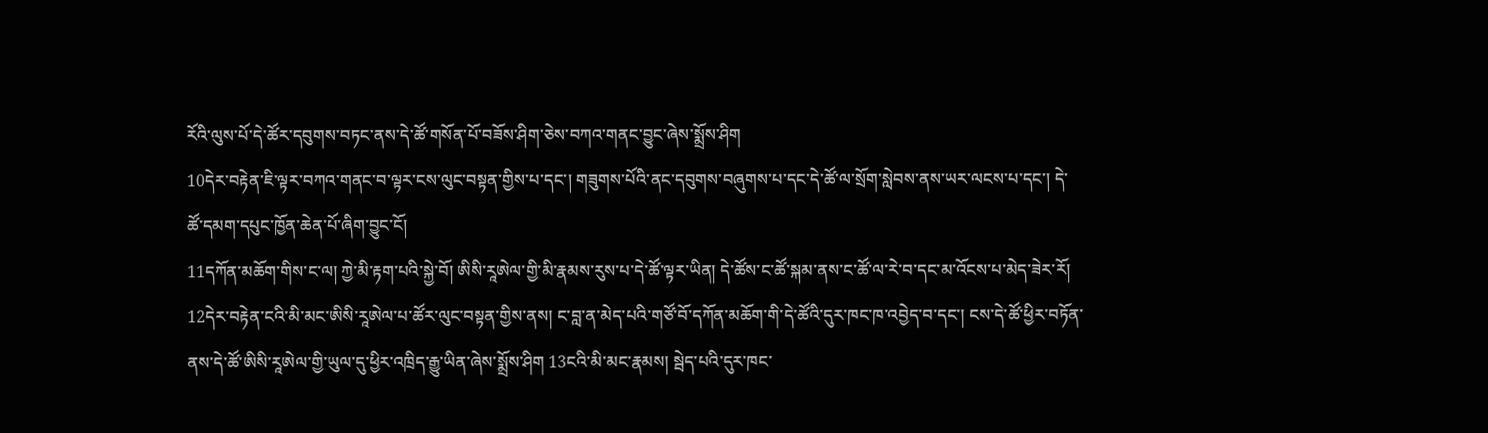རོའི་ལུས་པོ་དེ་ཚོར་དབུགས་བཏང་ནས་དེ་ཚོ་གསོན་པོ་བཟོས་ཤིག་ཅེས་བཀའ་གནང་བྱུང་ཞེས་སྨྲོས་ཤིག
10དེར་བརྟེན་ཇི་ལྟར་བཀའ་གནང་བ་ལྟར་ངས་ལུང་བསྟན་གྱིས་པ་དང་། གཟུགས་པོའི་ནང་དབུགས་བཞུགས་པ་དང་དེ་ཚོ་ལ་སྲོག་སླེབས་ནས་ཡར་ལངས་པ་དང་། དེ་ཚོ་དམག་དཔུང་ཁྱོན་ཆེན་པོ་ཞིག་བྱུང་ངོ།
11དཀོན་མཆོག་གིས་ང་ལ། ཀྱེ་མི་རྟག་པའི་སྐྱེ་བོ། ཨིསི་རཱཨེལ་གྱི་མི་རྣམས་རུས་པ་དེ་ཚོ་ལྟར་ཡིན། དེ་ཚོས་ང་ཚོ་སྐམ་ནས་ང་ཚོ་ལ་རེ་བ་དང་མ་འོངས་པ་མེད་ཟེར་རོ། 12དེར་བརྟེན་ངའི་མི་མང་ཨིསི་རཱཨེལ་པ་ཚོར་ལུང་བསྟན་གྱིས་ནས། ང་བླ་ན་མེད་པའི་གཙོ་བོ་དཀོན་མཆོག་གི་དེ་ཚོའི་དུར་ཁང་ཁ་འབྱེད་བ་དང་། ངས་དེ་ཚོ་ཕྱིར་བཏོན་ནས་དེ་ཚོ་ཨིསི་རཱཨེལ་གྱི་ཡུལ་དུ་ཕྱིར་འཁྲིད་རྒྱུ་ཡིན་ཞེས་སྨྲོས་ཤིག 13ངའི་མི་མང་རྣམས། སྦེད་པའི་དུར་ཁང་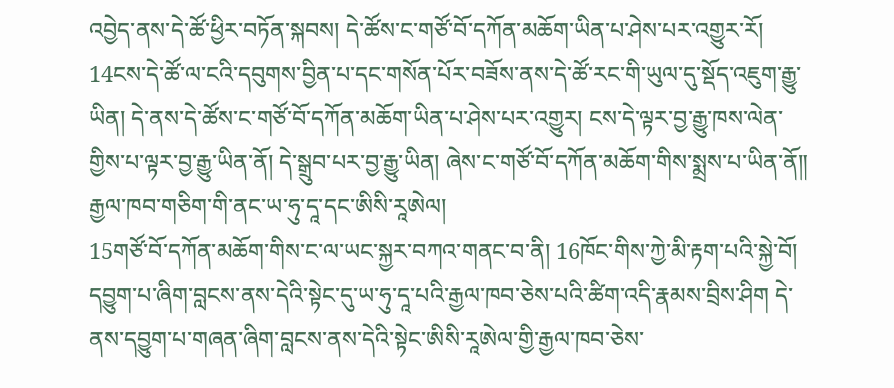འབྱེད་ནས་དེ་ཚོ་ཕྱིར་བཏོན་སྐབས། དེ་ཚོས་ང་གཙོ་བོ་དཀོན་མཆོག་ཡིན་པ་ཤེས་པར་འགྱུར་རོ། 14ངས་དེ་ཚོ་ལ་ངའི་དབུགས་བྱིན་པ་དང་གསོན་པོར་བཟོས་ནས་དེ་ཚོ་རང་གི་ཡུལ་དུ་སྡོད་འཇུག་རྒྱུ་ཡིན། དེ་ནས་དེ་ཚོས་ང་གཙོ་བོ་དཀོན་མཆོག་ཡིན་པ་ཤེས་པར་འགྱུར། ངས་དེ་ལྟར་བྱ་རྒྱུ་ཁས་ལེན་གྱིས་པ་ལྟར་བྱ་རྒྱུ་ཡིན་ནོ། དེ་སྒྲུབ་པར་བྱ་རྒྱུ་ཡིན། ཞེས་ང་གཙོ་བོ་དཀོན་མཆོག་གིས་སྨྲས་པ་ཡིན་ནོ༎
རྒྱལ་ཁབ་གཅིག་གི་ནང་ཡ་ཧུ་དཱ་དང་ཨིསི་རཱཨེལ།
15གཙོ་བོ་དཀོན་མཆོག་གིས་ང་ལ་ཡང་སྐྱར་བཀའ་གནང་བ་ནི། 16ཁོང་གིས་ཀྱེ་མི་རྟག་པའི་སྐྱེ་བོ། དབྱུག་པ་ཞིག་བླངས་ནས་དེའི་སྟེང་དུ་ཡ་ཧུ་དཱ་པའི་རྒྱལ་ཁབ་ཅེས་པའི་ཚིག་འདི་རྣམས་བྲིས་ཤིག དེ་ནས་དབྱུག་པ་གཞན་ཞིག་བླངས་ནས་དེའི་སྟེང་ཨིསི་རཱཨེལ་གྱི་རྒྱལ་ཁབ་ཅེས་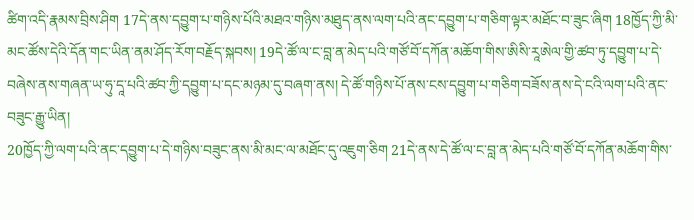ཚིག་འདི་རྣམས་བྲིས་ཤིག 17དེ་ནས་དབྱུག་པ་གཉིས་པོའི་མཐའ་གཉིས་མཐུད་ནས་ལག་པའི་ནང་དབྱུག་པ་གཅིག་ལྟར་མཐོང་བ་ཟུང་ཞིག 18ཁྱོད་ཀྱི་མི་མང་ཚོས་དེའི་དོན་གང་ཡིན་ནམ་ཤོད་རོག་བརྗོད་སྐབས། 19དེ་ཚོ་ལ་ང་བླ་ན་མེད་པའི་གཙོ་བོ་དཀོན་མཆོག་གིས་ཨིསི་རཱཨེལ་གྱི་ཚབ་ཏུ་དབྱུག་པ་དེ་བཞེས་ནས་གཞན་ཡ་ཧུ་དཱ་པའི་ཚབ་ཀྱི་དབྱུག་པ་དང་མཉམ་དུ་བཞག་ནས། དེ་ཚོ་གཉིས་པོ་ནས་ངས་དབྱུག་པ་གཅིག་བཟོས་ནས་དེ་ངའི་ལག་པའི་ནང་བཟུང་རྒྱུ་ཡིན།
20ཁྱོད་ཀྱི་ལག་པའི་ནང་དབྱུག་པ་དེ་གཉིས་བཟུང་ནས་མི་མང་ལ་མཐོང་དུ་འཇུག་ཅིག 21དེ་ནས་དེ་ཚོ་ལ་ང་བླ་ན་མེད་པའི་གཙོ་བོ་དཀོན་མཆོག་གིས་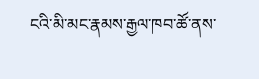ངའི་མི་མང་རྣམས་རྒྱལ་ཁབ་ཚོ་ནས་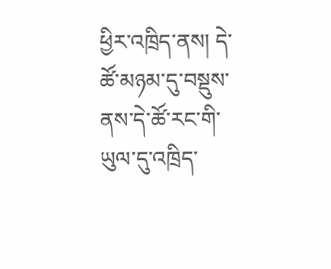ཕྱིར་འཁྲིད་ནས། དེ་ཚོ་མཉམ་དུ་བསྡུས་ནས་དེ་ཚོ་རང་གི་ཡུལ་དུ་འཁྲིད་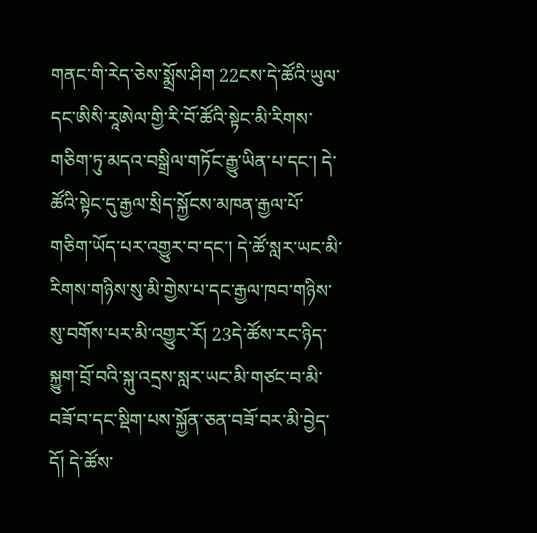གནང་གི་རེད་ཅེས་སྨྲོས་ཤིག 22ངས་དེ་ཚོའི་ཡུལ་དང་ཨིསི་རཱཨེལ་གྱི་རི་བོ་ཚོའི་སྟེང་མི་རིགས་གཅིག་ཏུ་མདའ་བསྒྲིལ་གཏོང་རྒྱུ་ཡིན་པ་དང་། དེ་ཚོའི་སྟེང་དུ་རྒྱལ་སྲིད་སྐྱོངས་མཁན་རྒྱལ་པོ་གཅིག་ཡོད་པར་འགྱུར་བ་དང་། དེ་ཚོ་སླར་ཡང་མི་རིགས་གཉིས་སུ་མི་གྱེས་པ་དང་རྒྱལ་ཁབ་གཉིས་སུ་བགོས་པར་མི་འགྱུར་རོ། 23དེ་ཚོས་རང་ཉིད་སྐྱུག་བྲོ་བའི་སྐུ་འདྲས་སླར་ཡང་མི་གཙང་བ་མི་བཟོ་བ་དང་སྡིག་པས་སྐྱོན་ཅན་བཟོ་བར་མི་བྱེད་དོ། དེ་ཚོས་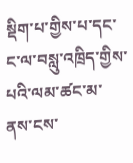སྡིག་པ་གྱིས་པ་དང་ང་ལ་བསླུ་འཁྲིད་གྱིས་པའི་ལམ་ཚང་མ་ནས་ངས་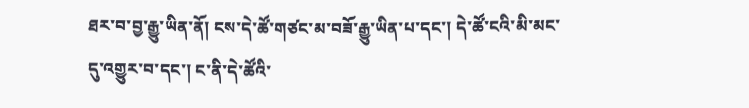ཐར་བ་བྱ་རྒྱུ་ཡིན་ནོ། ངས་དེ་ཚོ་གཙང་མ་བཟོ་རྒྱུ་ཡིན་པ་དང་། དེ་ཚོ་ངའི་མི་མང་དུ་འགྱུར་བ་དང་། ང་ནི་དེ་ཚོའི་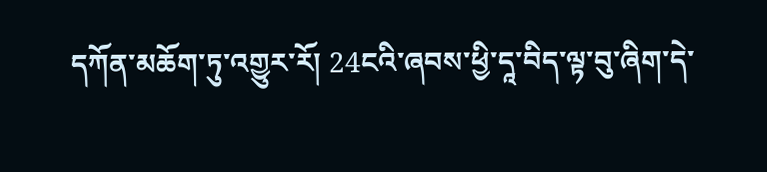དཀོན་མཆོག་ཏུ་འགྱུར་རོ། 24ངའི་ཞབས་ཕྱི་དཱ་བིད་ལྟ་བུ་ཞིག་དེ་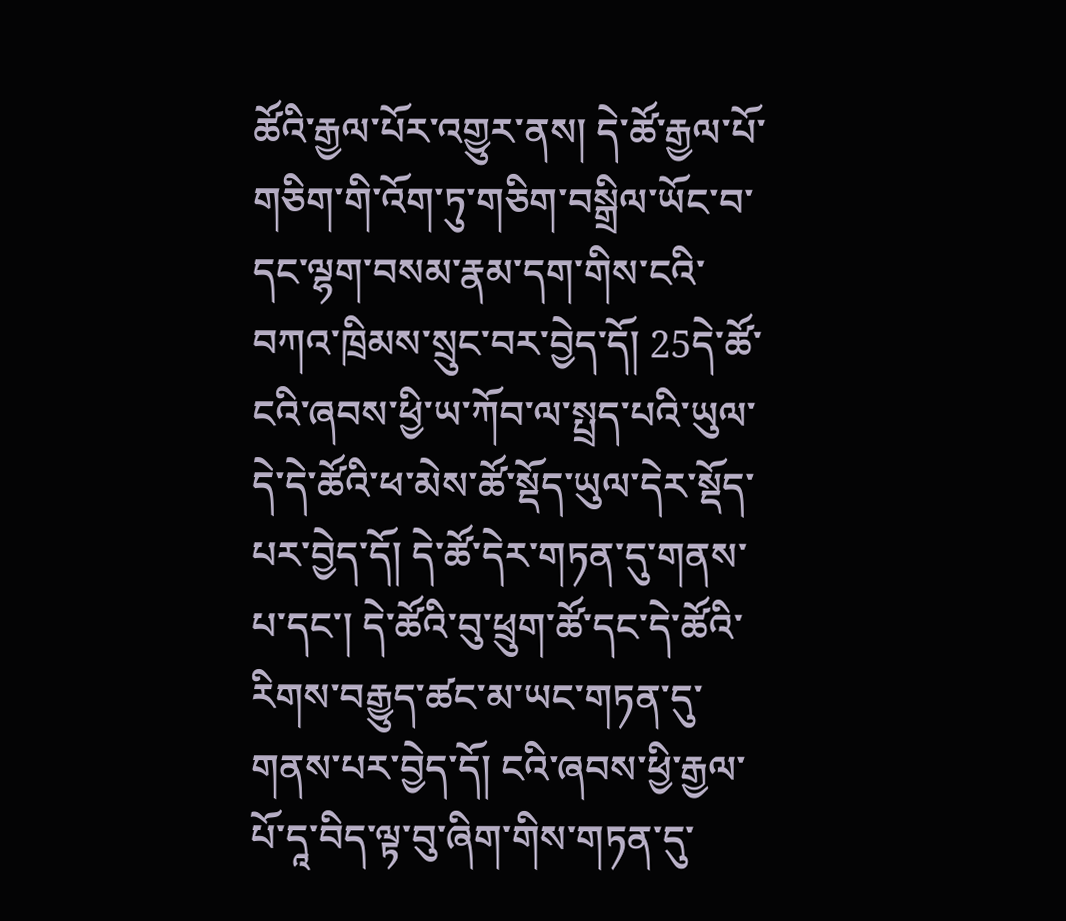ཚོའི་རྒྱལ་པོར་འགྱུར་ནས། དེ་ཚོ་རྒྱལ་པོ་གཅིག་གི་འོག་ཏུ་གཅིག་བསྒྲིལ་ཡོང་བ་དང་ལྷག་བསམ་རྣམ་དག་གིས་ངའི་བཀའ་ཁྲིམས་སྲུང་བར་བྱེད་དོ། 25དེ་ཚོ་ངའི་ཞབས་ཕྱི་ཡ་ཀོབ་ལ་སྤྲད་པའི་ཡུལ་དེ་དེ་ཚོའི་ཕ་མེས་ཚོ་སྡོད་ཡུལ་དེར་སྡོད་པར་བྱེད་དོ། དེ་ཚོ་དེར་གཏན་དུ་གནས་པ་དང་། དེ་ཚོའི་བུ་ཕྲུག་ཚོ་དང་དེ་ཚོའི་རིགས་བརྒྱུད་ཚང་མ་ཡང་གཏན་དུ་གནས་པར་བྱེད་དོ། ངའི་ཞབས་ཕྱི་རྒྱལ་པོ་དཱ་བིད་ལྟ་བུ་ཞིག་གིས་གཏན་དུ་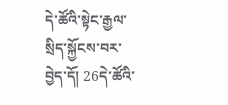དེ་ཚོའི་སྟེང་རྒྱལ་སྲིད་སྐྱོངས་བར་བྱེད་དོ། 26དེ་ཚོའི་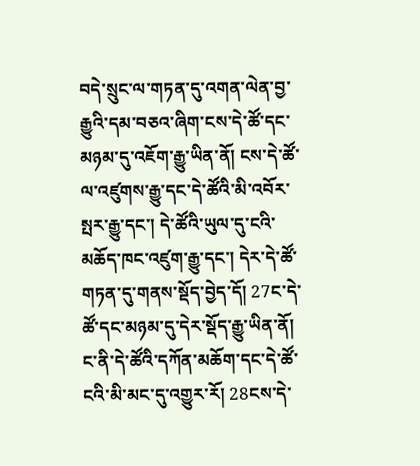བདེ་སྲུང་ལ་གཏན་དུ་འགན་ལེན་བྱ་རྒྱུའི་དམ་བཅའ་ཞིག་ངས་དེ་ཚོ་དང་མཉམ་དུ་འཇོག་རྒྱུ་ཡིན་ནོ། ངས་དེ་ཚོ་ལ་འཛུགས་རྒྱུ་དང་དེ་ཚོའི་མི་འབོར་སྤར་རྒྱུ་དང་། དེ་ཚོའི་ཡུལ་དུ་ངའི་མཆོད་ཁང་འཛུག་རྒྱུ་དང་། དེར་དེ་ཚོ་གཏན་དུ་གནས་སྡོད་བྱེད་དོ། 27ང་དེ་ཚོ་དང་མཉམ་དུ་དེར་སྡོད་རྒྱུ་ཡིན་ནོ། ང་ནི་དེ་ཚོའི་དཀོན་མཆོག་དང་དེ་ཚོ་ངའི་མི་མང་དུ་འགྱུར་རོ། 28ངས་དེ་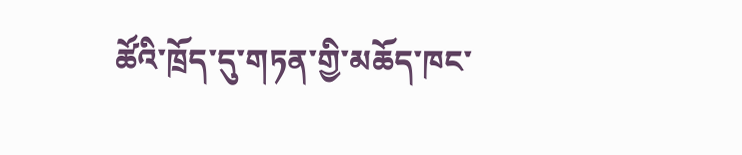ཚོའི་ཁྲོད་དུ་གཏན་གྱི་མཆོད་ཁང་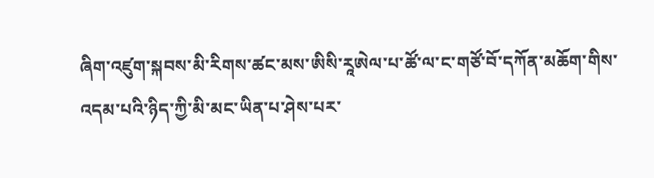ཞིག་འཛུག་སྐབས་མི་རིགས་ཚང་མས་ཨིསི་རཱཨེལ་པ་ཚོ་ལ་ང་གཙོ་བོ་དཀོན་མཆོག་གིས་འདམ་པའི་ཉིད་ཀྱི་མི་མང་ཡིན་པ་ཤེས་པར་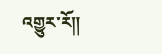འགྱུར་རོ༎